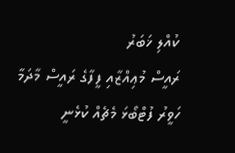ކުއްލި ޚަބަރު
ރައީސް މުޢިއްޒާއި ފީފާގެ ރައީސް މާދަމާ ހަވީރު ފުޓްބޯޅަ މެޗެއް ކުޅެނީ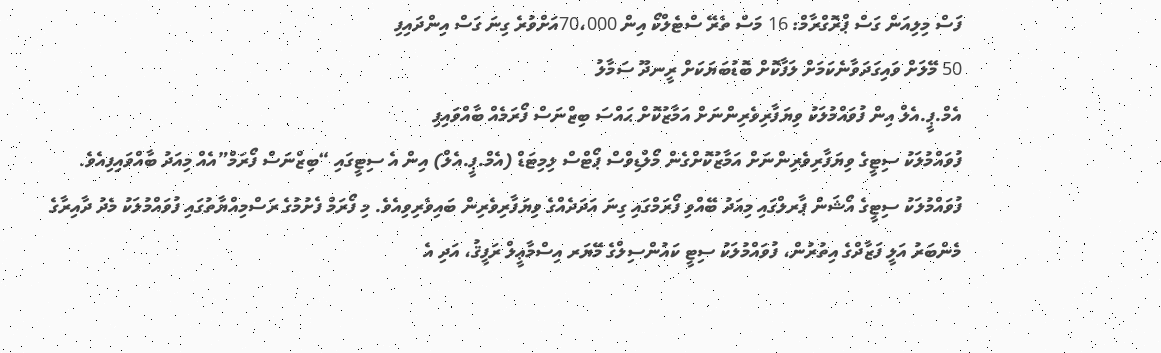ފަސް މިލިއަން ގަސް ޕްރޮގްރާމް: 16 މަސް ތެރޭ ސްޓެލްކޯ އިން 70،000އަށްވުރެ ގިނަ ގަސް އިންދައިފި
50 މޭލަށް ވައިގަދަވާނެކަމަށް ލަފާކޮށް ބޮޑުބަޔަކަށް ރީނދޫ ސަމާލު
އެމް.ޕީ.އެލް އިން ފުވައްމުލަކު ވިޔަފާރިވެރިންނަށް އަމާޒުކޮށް ޙައްސަ ބިޒްނަސް ފޯރަމެއް ބާއްވައިފި
ފުވައްމުލަކު ސިޓީގެ ވިޔަފާރިވެރިންނަށް އަމާޒުކޮށްގެން މޯލްޑިވްސް ޕޯޓްސް ލިމިޓަޑް (އެމް.ޕީ.އެލް) އިން އެ ސިޓީގައި “ބިޒްނަސް ފޯރަމް”އެއް މިއަދު ބާއްވައިފިއެވެ.
ފުވައްމުލަކު ސިޓީގެ އޯޝަން ޕާރލްގައި މިއަދު ބޭއްވި ފޯރަމްގައި ގިނަ އަދަދެއްގެ ވިޔަފާރިވެރިން ބައިވެރިވިއެވެ. މި ފޯރަމް ފެށުމުގެ ރަސްމިއްޔާތުގައި ފުވައްމުލަކު މެދު ދާއިރާގެ މެންބަރު އަލީ ފަޒާދްގެ އިތުރުން، ފުވައްމުލަކު ސިޓީ ކައުންސިލްގެ މޭޔަރ އިސްމާޢީލް ރަފީޤު، އަދި އެ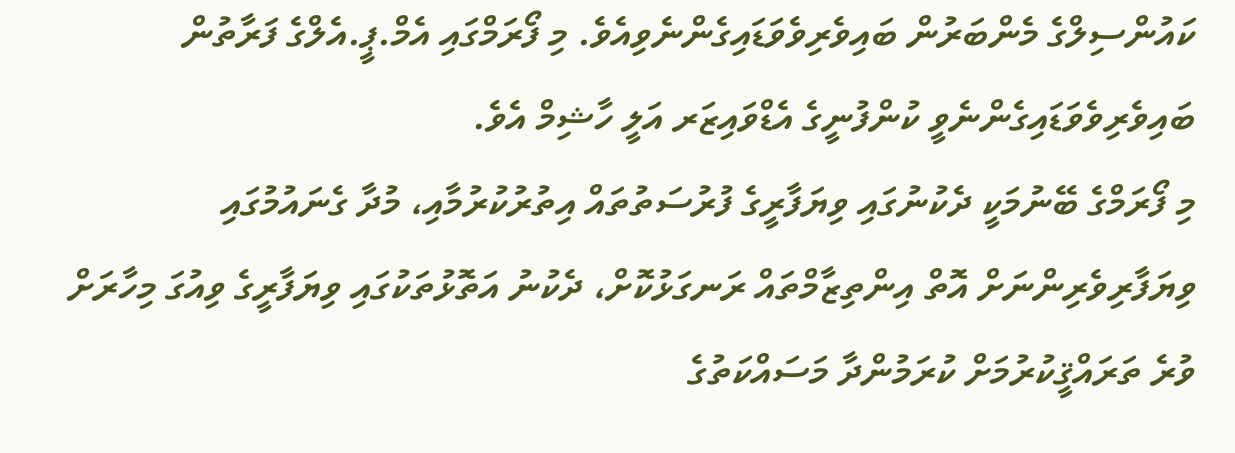ކައުންސިލްގެ މެންބަރުން ބައިވެރިވެވަޑައިގެންނެވިއެވެ. މި ފޯރަމްގައި އެމް.ޕީ.އެލްގެ ފަރާތުން ބައިވެރިވެވަޑައިގެންނެވީ ކުންފުނީގެ އެޑްވައިޒަރ އަލީ ހާޝިމް އެވެ.
މި ފޯރަމްގެ ބޭނުމަކީ ދެކުނުގައި ވިޔަފާރީގެ ފުރުސަތުތައް އިތުރުކުރުމާއި، މުދާ ގެނައުމުގައި ވިޔަފާރިވެރިންނަށް އޮތް އިންތިޒާމްތައް ރަނގަޅުކޮށް، ދެކުނު އަތޮޅުތަކުގައި ވިޔަފާރީގެ ވިއުގަ މިހާރަށް ވުރެ ތަރައްޤީކުރުމަށް ކުރަމުންދާ މަސައްކަތުގެ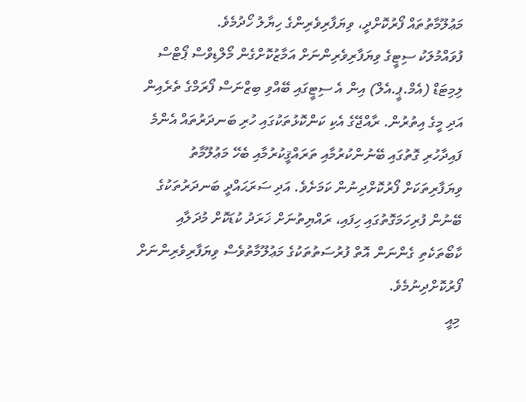މަޢުލޫމާތުތައް ފޯރުކޮށްދީ، ވިޔަފާރިވެރިންގެ ހިޔާލު ހޯދުމެވެ.
ފުވައްމުލަކު ސިޓީގެ ވިޔަފާރިވެރިންނަށް އަމާޒުކޮށްގެން މޯލްޑިވްސް ޕޯޓްސް ލިމިޓަޑް (އެމް.ޕީ.އެލް) އިން އެ ސިޓީގައި ބޭއްވި ބިޒްނަސް ފޯރަމްގެ ތެރެއިން
އަދި މީގެ އިތުރުން. ރާއްޖޭގެ އެކި ކަންކޮޅުތަކުގައި ހުރި ބަނދަރުތައް އެންމެ ފައިދާހުރި ގޮތުގައި ބޭނުންކުރުމާއި ތަރައްޤީކުރުމާއި ބެހޭ މަޢުލޫމާތު ވިޔަފާރިތަކަށް ފޯރުކޮށްދިނުން ކަމަށެވެ. އަދި ސަރަޙައްދީ ބަނދަރުތަކުގެ ބޭނުން ފުރިހަމަގޮތުގައި ހިފައި، ރައްޔިތުނަށް ޚަރަދު ކުޑަކޮށް މުދަލާއި ކާބޯތަކެތި ގެންނަން އޮތް ފުރުސަތުތަކުގެ މަޢުލޫމާތުވެސް ވިޔަފާރިވެރިންނަށް ފޯރުކޮށްދިނުމެވެ.
މިއީ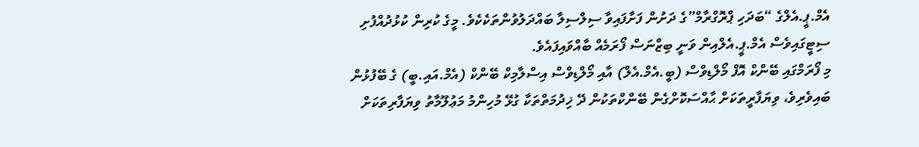އެމް.ޕީ.އެލްގެ “ބަދަހި ޕްރޮގްރާމް”ގެ ދަށުން ފަށާފައިވާ ސިލްސިލާ ބައްދަލުވުންތަކެކެވެ. މީގެ ކުރިން ކުޅުދުއްފުށި ސިޓީގައިވެސް އެމް.ޕީ.އެލްއިން ވަނީ ބިޒްނަސް ފޯރަމެއް ބާއްވައިފައެވެ.
މި ފޯރަމްގައި ބޭންކް އޮފް މޯލްޑިވްސް (ބީ.އެމް.އެލް) އާއި މޯލްޑިވްސް އިސްލާމިކް ބޭންކް (އެމް.އައި.ބީ) ގެ ބޭފުޅުން ބައިވެރިވެ، ވިޔަފާރީތަކަށް ޙާއްސަކޮށްގެން ބޭންކްތަކުން ދޭ ޚިދުމަތްތަކާ ގުޅޭ މުހިންމު މަޢުލޫމާތު ވިޔަފާރިތަކަށް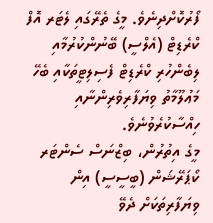ފޯރުކޮށްދިނެވެ. މީގެ ތެރޭގައި ލެޓަރ އޮފް ކްރެޑިޓް (އެލްސީ) ބޭނުންކުރުމާއި ލިބެންހުރި ކްރެޑިޓް ފެސިލިޓީތަކާއި ބެހޭ މަޢުލޫމާތު ވިޔަފާރިވެރިންނާއި ހިއްސާކުރެވުނެވެ.
މީގެ އިތުރުން، ބިޒްނަސް ސެންޓަރ ކޯޕަރޭޝަން (ބީސީސީ) އިން ވިޔަފާރިތަކަށް ދެވޭ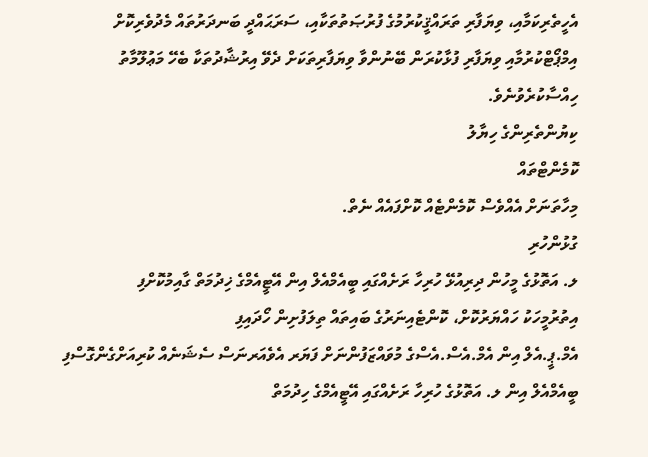އެހީތެރިކަމާއި، ވިޔަފާރި ތަރައްޤީކުރުމުގެ ފުރުޞަތުތަކާއި، ސަރަޙައްދީ ބަނދަރުތައް މެދުވެރިކޮށް އިމްޕޯޓްކުރުމާއި ވިޔަފާރި ފުޅާކުރަން ބޭނުންވާ ވިޔަފާރިތަކަށް ދެވޭ އިރުޝާދުތަކާ ބެހޭ މަޢުލޫމާތު ހިއްސާކުރެވުނެވެ.
ކިޔުންތެރިންގެ ހިޔާލު
ކޮމެންޓްތައް
މިހާތަނަށް އެއްވެސް ކޮމެންޓެއް ކޮށްފައެއް ނެތް.
ގުޅުންހުރި
ލ. އަތޮޅުގެ މީހުން ދިރިއުޅޭ ހުރިހާ ރަށެއްގައި ބީއެމްއެލް އިން އޭޓީއެމްގެ ޚިދުމަތް ގާއިމުކޮށްފި
އިތުރުމީހަކު ހައްޔަރުކޮށް، ކޮންޓެއިނަރުގެ ބައިތައް ތިލަފުށިން ހޯދައިފި
އެމް.ޕީ.އެލް އިން އެމް.އެސް.އެސްގެ މުވައްޒަފުންނަށް ފަޔަރ އެވެއަރނަސް ސެޝަނެއް ކުރިއަށްގެންގޮސްފި
ބީއެމްއެލް އިން ލ. އަތޮޅުގެ ހުރިހާ ރަށެއްގައި އޭޓީއެމްގެ ހިދުމަތް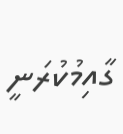ގާއިމުކުރަނީ